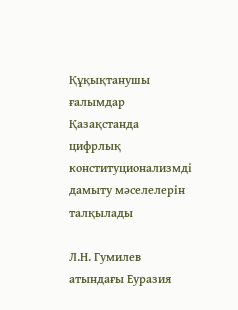Құқықтанушы ғалымдар Қазақстанда цифрлық конституционализмді дамыту мәселелерін талқылады

Л.Н. Гумилев атындағы Еуразия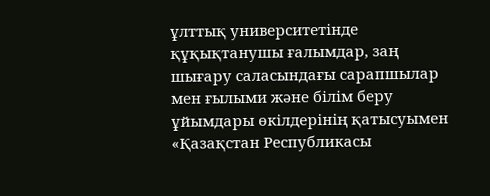ұлттық университетінде құқықтанушы ғалымдар, заң шығару саласындағы сарапшылар мен ғылыми және білім беру ұйымдары өкілдерінің қатысуымен «Қазақстан Республикасы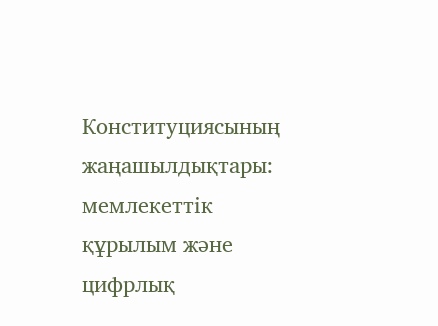Конституциясының жаңашылдықтары: мемлекеттік құрылым және цифрлық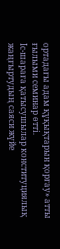ортадағы адам құқықтарын қорғау» атты ғылыми семинар өтті.
Іс-шараға қатысушылар конституциялық жаңғыртудың саяси жүйе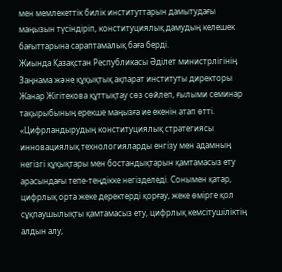мен мемлекеттік билік институттарын дамытудағы маңызын түсіндіріп, конституциялық дамудың келешек бағыттарына сараптамалық баға берді.
Жиында Қазақстан Республикасы Әділет министрлігінің Заңнама және құқықтық ақпарат институты директоры Жанар Жігітекова құттықтау сөз сөйлеп, ғылыми семинар тақырыбының ерекше маңызға ие екенін атап өтті.
«Цифрландырудың конституциялық стратегиясы инновациялық технологияларды енгізу мен адамның негізгі құқықтары мен бостандықтарын қамтамасыз ету арасындағы тепе-теңдікке негізделеді. Сонымен қатар, цифрлық орта жеке деректерді қорғау, жеке өмірге қол сұқпаушылықты қамтамасыз ету, цифрлық кемсітушіліктің алдын алу,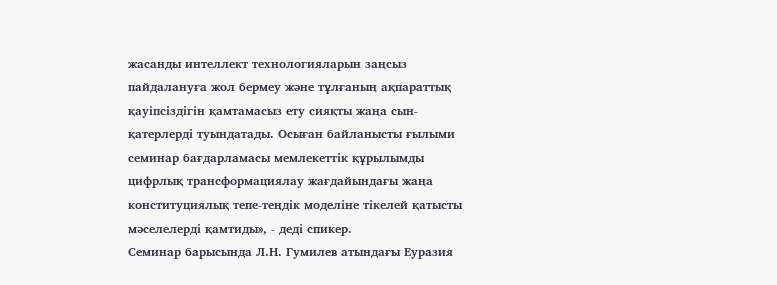жасанды интеллект технологияларын заңсыз пайдалануға жол бермеу және тұлғаның ақпараттық қауіпсіздігін қамтамасыз ету сияқты жаңа сын-қатерлерді туындатады. Осыған байланысты ғылыми семинар бағдарламасы мемлекеттік құрылымды цифрлық трансформациялау жағдайындағы жаңа конституциялық тепе-теңдік моделіне тікелей қатысты мәселелерді қамтиды», - деді спикер.
Семинар барысында Л.Н. Гумилев атындағы Еуразия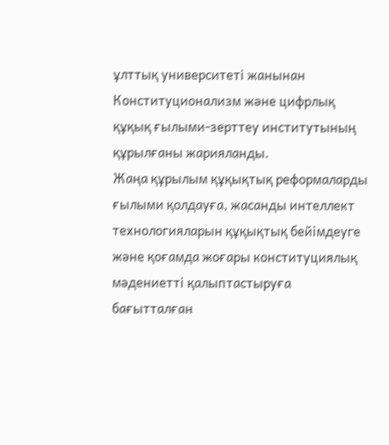ұлттық университеті жанынан Конституционализм және цифрлық құқық ғылыми-зерттеу институтының құрылғаны жарияланды.
Жаңа құрылым құқықтық реформаларды ғылыми қолдауға, жасанды интеллект технологияларын құқықтық бейімдеуге және қоғамда жоғары конституциялық мәдениетті қалыптастыруға бағытталған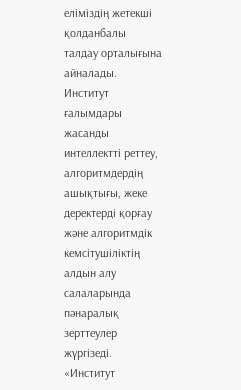еліміздің жетекші қолданбалы талдау орталығына айналады. Институт ғалымдары жасанды интеллектті реттеу, алгоритмдердің ашықтығы, жеке деректерді қорғау және алгоритмдік кемсітушіліктің алдын алу салаларында пәнаралық зерттеулер жүргізеді.
«Институт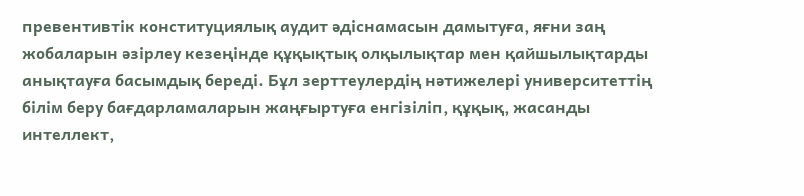превентивтік конституциялық аудит әдіснамасын дамытуға, яғни заң жобаларын әзірлеу кезеңінде құқықтық олқылықтар мен қайшылықтарды анықтауға басымдық береді. Бұл зерттеулердің нәтижелері университеттің білім беру бағдарламаларын жаңғыртуға енгізіліп, құқық, жасанды интеллект,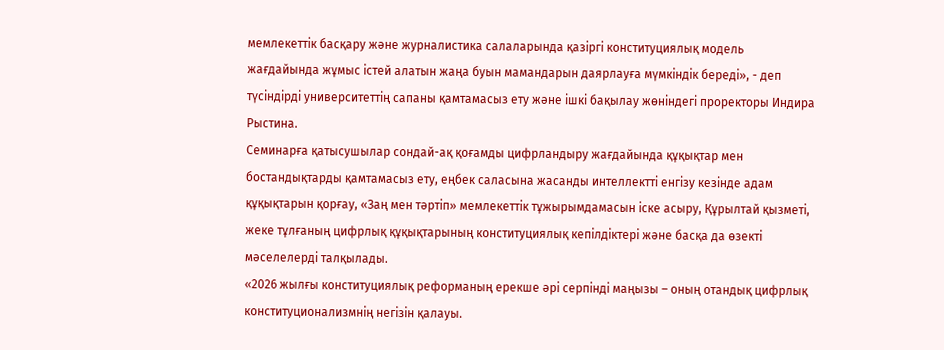мемлекеттік басқару және журналистика салаларында қазіргі конституциялық модель жағдайында жұмыс істей алатын жаңа буын мамандарын даярлауға мүмкіндік береді», - деп түсіндірді университеттің сапаны қамтамасыз ету және ішкі бақылау жөніндегі проректоры Индира Рыстина.
Семинарға қатысушылар сондай-ақ қоғамды цифрландыру жағдайында құқықтар мен бостандықтарды қамтамасыз ету, еңбек саласына жасанды интеллектті енгізу кезінде адам құқықтарын қорғау, «Заң мен тәртіп» мемлекеттік тұжырымдамасын іске асыру, Құрылтай қызметі, жеке тұлғаның цифрлық құқықтарының конституциялық кепілдіктері және басқа да өзекті мәселелерді талқылады.
«2026 жылғы конституциялық реформаның ерекше әрі серпінді маңызы – оның отандық цифрлық конституционализмнің негізін қалауы.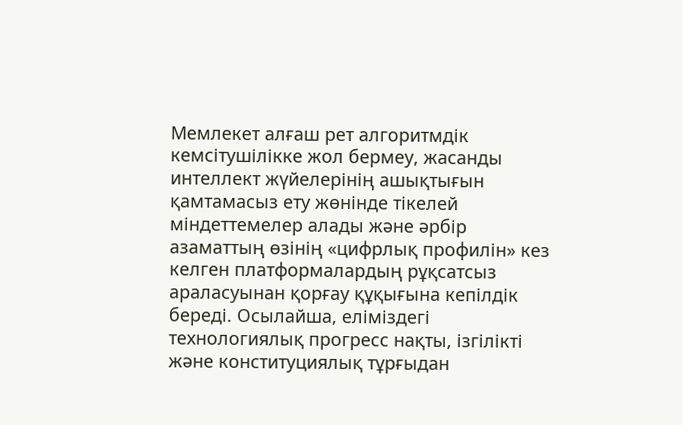Мемлекет алғаш рет алгоритмдік кемсітушілікке жол бермеу, жасанды интеллект жүйелерінің ашықтығын қамтамасыз ету жөнінде тікелей міндеттемелер алады және әрбір азаматтың өзінің «цифрлық профилін» кез келген платформалардың рұқсатсыз араласуынан қорғау құқығына кепілдік береді. Осылайша, еліміздегі технологиялық прогресс нақты, ізгілікті және конституциялық тұрғыдан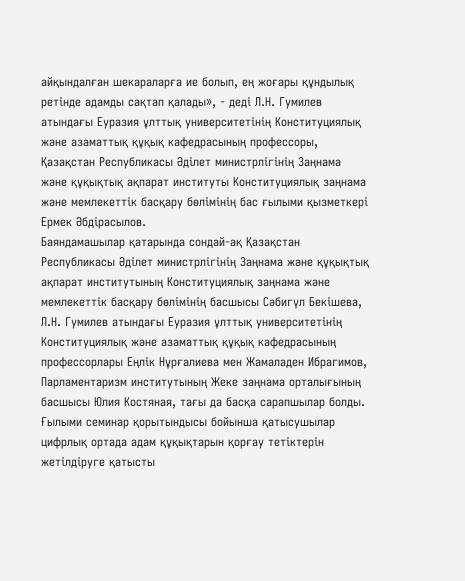айқындалған шекараларға ие болып, ең жоғары құндылық ретінде адамды сақтап қалады», - деді Л.Н. Гумилев атындағы Еуразия ұлттық университетінің Конституциялық және азаматтық құқық кафедрасының профессоры, Қазақстан Республикасы Әділет министрлігінің Заңнама және құқықтық ақпарат институты Конституциялық заңнама және мемлекеттік басқару бөлімінің бас ғылыми қызметкері Ермек Әбдірасылов.
Баяндамашылар қатарында сондай-ақ Қазақстан Республикасы Әділет министрлігінің Заңнама және құқықтық ақпарат институтының Конституциялық заңнама және мемлекеттік басқару бөлімінің басшысы Сәбигүл Бекішева, Л.Н. Гумилев атындағы Еуразия ұлттық университетінің Конституциялық және азаматтық құқық кафедрасының профессорлары Еңлік Нұрғалиева мен Жамаладен Ибрагимов, Парламентаризм институтының Жеке заңнама орталығының басшысы Юлия Костяная, тағы да басқа сарапшылар болды.
Ғылыми семинар қорытындысы бойынша қатысушылар цифрлық ортада адам құқықтарын қорғау тетіктерін жетілдіруге қатысты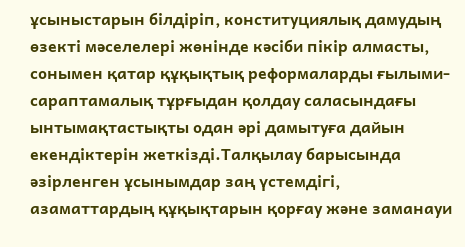ұсыныстарын білдіріп, конституциялық дамудың өзекті мәселелері жөнінде кәсіби пікір алмасты, сонымен қатар құқықтық реформаларды ғылыми-сараптамалық тұрғыдан қолдау саласындағы ынтымақтастықты одан әрі дамытуға дайын екендіктерін жеткізді.Талқылау барысында әзірленген ұсынымдар заң үстемдігі, азаматтардың құқықтарын қорғау және заманауи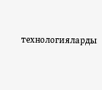технологияларды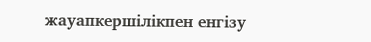жауапкершілікпен енгізу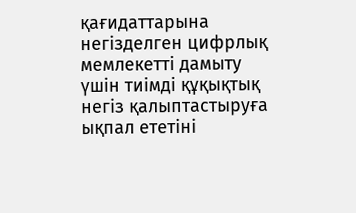қағидаттарына негізделген цифрлық мемлекетті дамыту үшін тиімді құқықтық негіз қалыптастыруға ықпал ететіні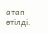атап өтілді.